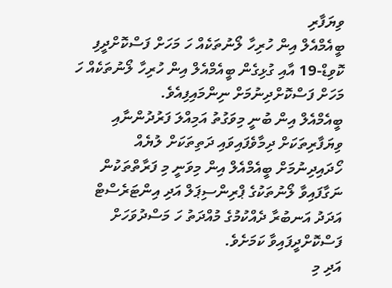ވިޔަފާރި
ބީއެމްއެލް އިން ހުރިހާ ލޯނުތަކެއް ހަ މަހަށް ފަސްކޮށްދީފި
ކޮވިޑް-19 އާއި ގުޅިގެން ބީއެމްއެލް އިން ހުރިހާ ލޯނުތަކެއް ހަ މަހަށް ފަސްކޮށްދިނުމަށް ނިންމައިފިއެވެ.
ބީއެމްއެލް އިން ބުނީ މިވަގުތު އަމިއްލަ ފަރުދުންނާއި ވިޔަފާރިތަކަށް ދިމާވެފައިވައި ދަތިތަކަށް ލުޔެއް ހޯދައިދިނުމަށް ބީއެމްއެލް އިން މިވަނީ މި ފަރާތްތަކުން ނަގާފައިވާ ލޯނުތަކުގެ ޕްރިންސިޕަލް އަދި އިންޓަރެސްޓް އަދަދު އަނބުރާ ދެއްކުމުގެ މުއްދަތު ހަ މަސްދުވަހަށް ފަސްކޮށްދީފައިވާ ކަމަށެވެ.
އަދި މި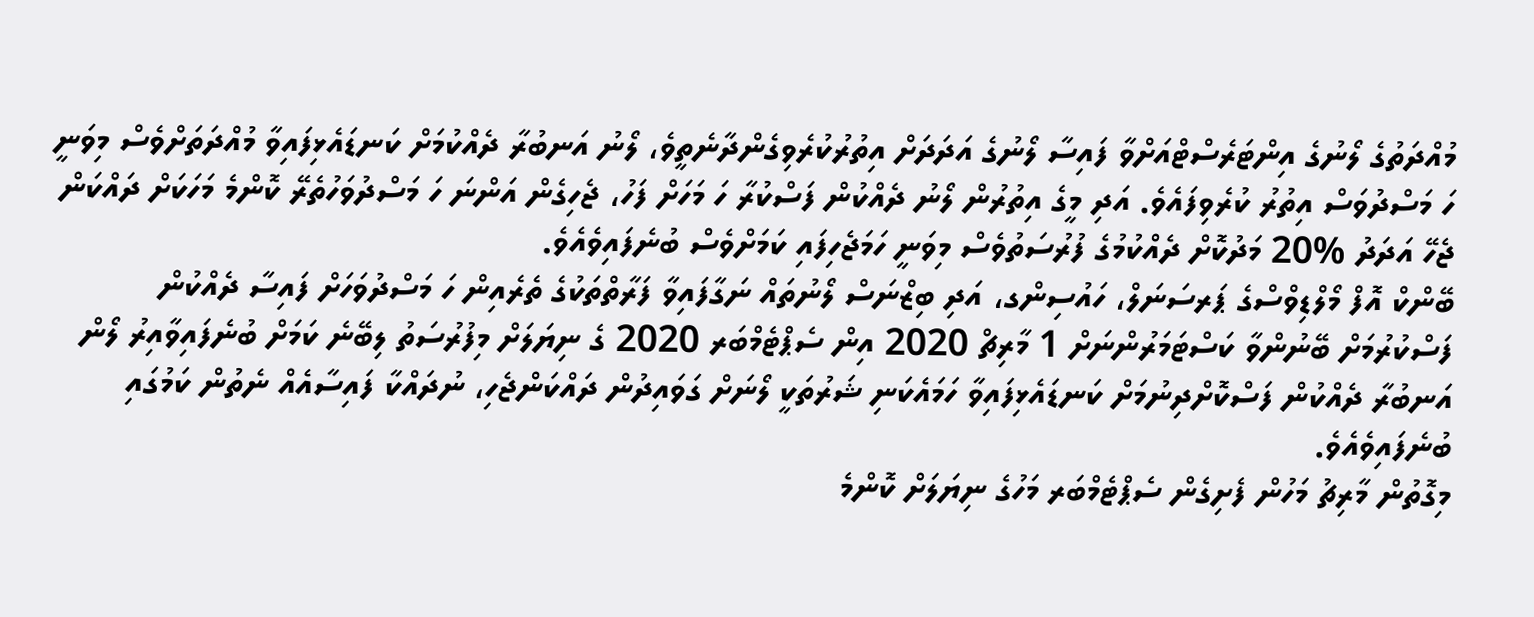މުއްދަތުގެ ލޯނުގެ އިންޓަރެސްޓްއަށްވާ ފައިސާ ލޯނުގެ އަދަދަށް އިތުރުކުރެވިގެންދާނެތީވެ، ލޯނު އަނބުރާ ދެއްކުމަށް ކަނޑައެޅިފައިވާ މުއްދަތަށްވެސް މިވަނީ ހަ މަސްދުވަސް އިތުރު ކުރެވިފައެވެ. އަދި މީގެ އިތުރުން ލޯނު ދެއްކުން ފަސްކުރާ ހަ މަހަށް ފަހު، ޖެހިގެން އަންނަ ހަ މަސްދުވަހުތެރޭ ކޮންމެ މަހަކަށް ދައްކަން ޖެހޭ އަދަދު %20 މަދުކޮށް ދެއްކުމުގެ ފުރުސަތުވެސް މިވަނީ ހަމަޖެހިފައި ކަމަށްވެސް ބުނެފައިވެއެވެ.
ބޭންކް އޮފް މޯލްޑިވްސްގެ ޕަރސަނަލް، ހައުސިންގ، އަދި ބިޒްނަސް ލޯނުތައް ނަގާފައިވާ ފަރާތްތަކުގެ ތެރެއިން ހަ މަސްދުވަހަށް ފައިސާ ދެއްކުން ފަސްކުރުމަށް ބޭނުންވާ ކަސްޓަމަރުންނަށް 1 މާރިޗް 2020 އިން ސެޕްޓެމްބަރ 2020 ގެ ނިޔަލަށް މިފުރުސަތު ލިބޭނެ ކަމަށް ބުނެފައިވާއިރު ލޯން އަނބުރާ ދެއްކުން ފަސްކޮށްދިނުމަށް ކަނޑައެޅިފައިވާ ހަމައެކަނި ޝަރުތަކީ ލޯނަށް ގަވައިދުން ދައްކަންޖެހި، ނުދައްކާ ފައިސާއެއް ނެތުން ކަމުގައި ބުނެފައިވެއެވެ.
މިގޮތުން މާރިޗު މަހުން ފެށިގެން ސެޕްޓެމްބަރ މަހުގެ ނިޔަލަށް ކޮންމެ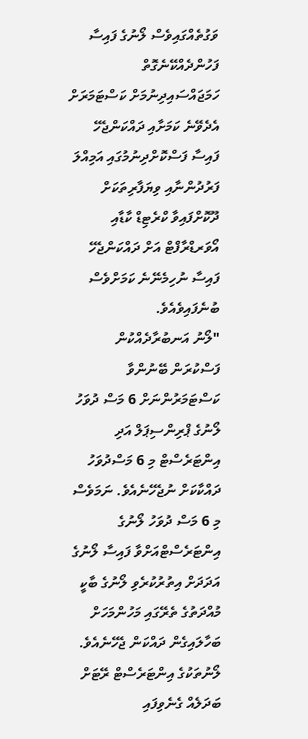ވަގުތެއްގައިވެސް ލޯނުގެ ފައިސާ ފަހުންދެއްކޭނެގޮތް ހަމަޖައްސައިދިނުމަށް ކަސްޓަމަރަށް އެދެވޭނެ ކަމަށާއި ދައްކަންޖެހޭ ފައިސާ ފަސްކޮށްދިނުމުގައި އަމިއްލަ ފަރުދުންނާއި ވިޔަފާރިތަކަށް ދޫކޮށްފައިވާ ކްރެޓިޑް ކާޑާއި އޯވަރޑްރާފްޓް އަށް ދައްކަންޖެހޭ ފައިސާ ނުހިމެނޭނެ ކަމަށްވެސް ބުނެފައިވެއެވެ.
"ލޯނު އަނބުރާދެއްކުން ފަސްކުރަން ބޭނުންވާ ކަސްޓަމަރުންނަށް 6 މަސް ދުވަހު ލޯނުގެ ޕްރިންސިޕަލް އަދި އިންޓަރެސްޓް މި 6 މަސްދުވަހު ދައްކާކަށް ނުޖެހޭނެއެވެ. ނަމަވެސް މި 6 މަސް ދުވަހު ލޯނުގެ އިންޓަރެސްޓްއަށްވާ ފައިސާ ލޯނުގެ އަދަދަށް އިތުރުކުރެވި ލޯނުގެ ބާކީ މުއްދަތުގެ ތެރޭގައި މަހުންމަހަށް ބަހާލައިގެން ދައްކަން ޖެހޭނެއެވެ. ލޯނުތަކުގެ އިންޓަރެސްޓް ރޭޓަށް ބަދަލެއް ގެނެވިފައި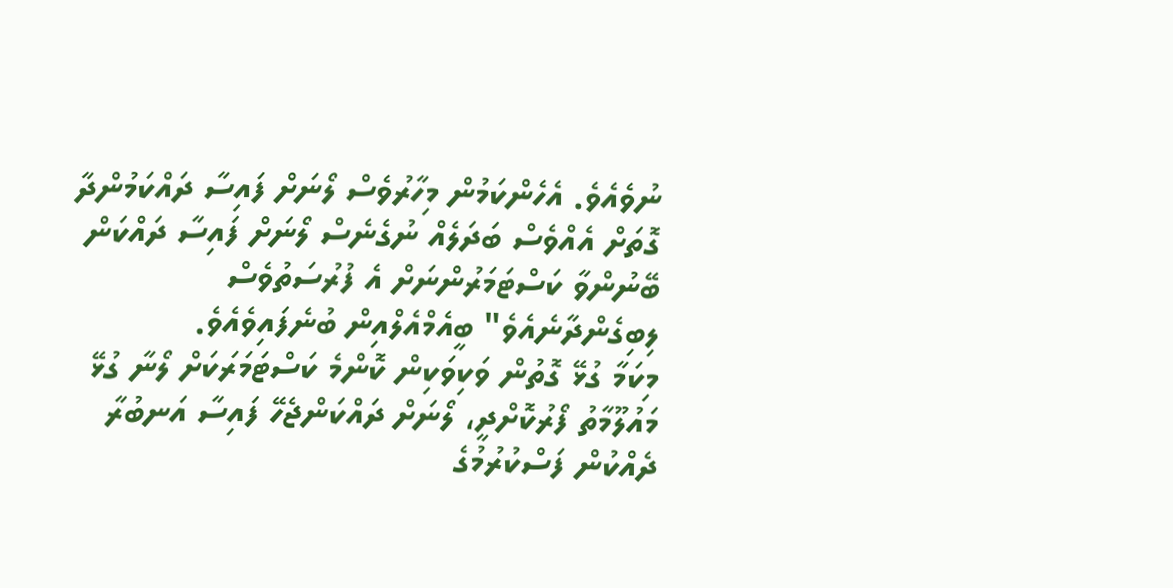ނުވެއެވެ. އެހެންކަމުން މިހާރުވެސް ލޯނަށް ފައިސާ ދައްކަމުންދާ ގޮތަށް އެއްވެސް ބަދަލެއް ނުގެނެސް ލޯނަށް ފައިސާ ދައްކަން ބޭނުންވާ ކަސްޓަމަރުންނަށް އެ ފުރުސަތުވެސް ލިބިގެންދާނެއެވެ" ބީއެމްއެލްއިން ބުނެފައިވެއެވެ.
މިކަމާ ގުޅޭ ގޮތުން ވަކިވަކިން ކޮންމެ ކަސްޓަމަރަކަށް ލޯނާ ގުޅޭ މައުލޫމާތު ފޯރުކޮށްދީ، ލޯނަށް ދައްކަންޖެހޭ ފައިސާ އަނބުރާ ދެއްކުން ފަސްކުރުމުގެ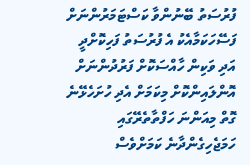ފުރުސަތު ބޭނުންވާ ކަސްޓަމަރުންނަށް ފަސޭހަކަމާއެކު އެ ފުރުސަތު ފަހިކޮށްދީ އަދި ވަކިން ހާއްސަކޮށް ފަރުދުންނަށް އޮންލައިންކޮށް މިކަމަށް އެދި ހުށަހެޅޭނެ ގޮތް މިއަންނަ ހަފްތާތެރޭގައި ހަމަޖެހިގެންދާނެ ކަމަށްވެސް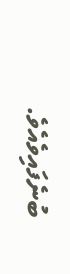ބުނެފައިވެއެވެ.